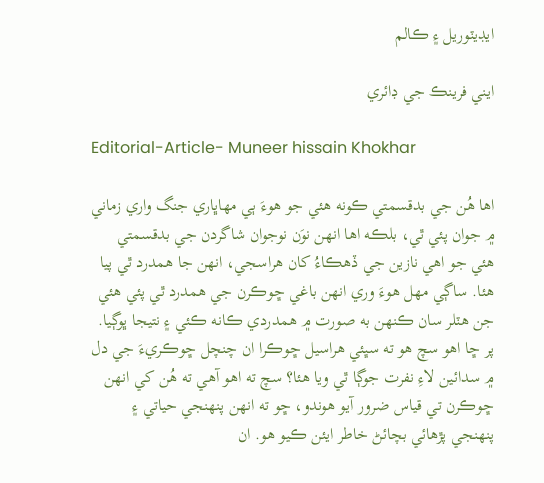ايڊيٽوريل ۽ ڪالم

ايني فرينڪ جي ڊائري

Editorial-Article- Muneer hissain Khokhar

اها هُن جي بدقسمتي ڪونه هئي جو هوءَ ٻي مهاڀاري جنگ واري زماني ۾ جوان پئي ٿي، بلڪه اها انهن نوَن نوجوان شاگردن جي بدقسمتي هئي جو اهي نازين جي ڏهڪاءُ کان هراسجي، انهن جا همدرد ٿي پيا هئا. ساڳي مهل هوءَ وري انهن باغي ڇوڪرن جي همدرد ٿي پئي هئي جن هٽلر سان ڪنهن به صورت ۾ همدردي ڪانه ڪئي ۽ نتيجا ڀوڳيا. پر ڇا اهو سچ هو ته سڀئي هراسيل ڇوڪرا ان چنچل ڇوڪريءَ جي دل ۾ سدائين لاءِ نفرت جوڳا ٿي ويا هئا؟ سچ ته اهو آهي ته هُن کي انهن ڇوڪرن تي قياس ضرور آيو هوندو، ڇو ته انهن پنهنجي حياتي ۽ پنهنجي پڙهائي بچائڻ خاطر ايئن ڪيو هو. ان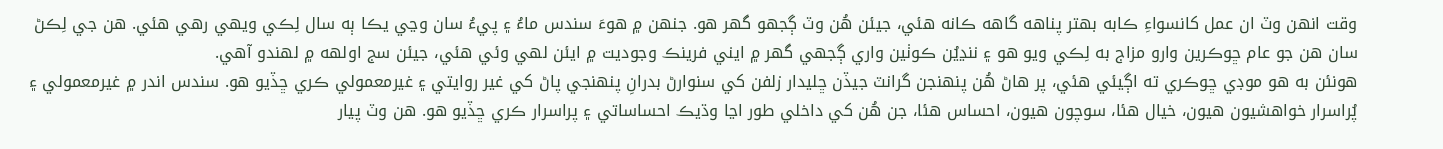وقت انهن وٽ ان عمل کانسواءِ ڪابه بهتر پناهه گاهه ڪانه هئي، جيئن هُن وٽ ڳجهو گهر هو. جنهن ۾ هوءَ سندس ماءُ ۽ پيءُ سان وڃي يڪا ٻه سال لِڪي ويهي رهي هئي. هن جي لِڪڻ سان هن جو عام ڇوڪرين وارو مزاج به لِڪي ويو هو ۽ ننڍيُن ڪوٺين واري ڳجهي گهر ۾ ايني فرينڪ وجوديت ۾ ايئن لهي وئي هئي، جيئن سج اولهه ۾ لهندو آهي.
هونئن به هو موڊي ڇوڪري ته اڳيئي هئي، پر هاڻ هُن پنهنجن گرانٽ جيڏن ڇليدار زلفن کي سنوارڻ بدرانِ پنهنجي پاڻ کي غير روايتي ۽ غيرمعمولي ڪري ڇڏيو هو. سندس اندر ۾ غيرمعمولي ۽ پُراسرار خواهشيون هيون، خيال هئا، سوچون هيون، احساس هئا، جن هُن کي داخلي طور اڃا وڌيڪ احساساتي ۽ پراسرار ڪري ڇڏيو هو. هن وٽ پيار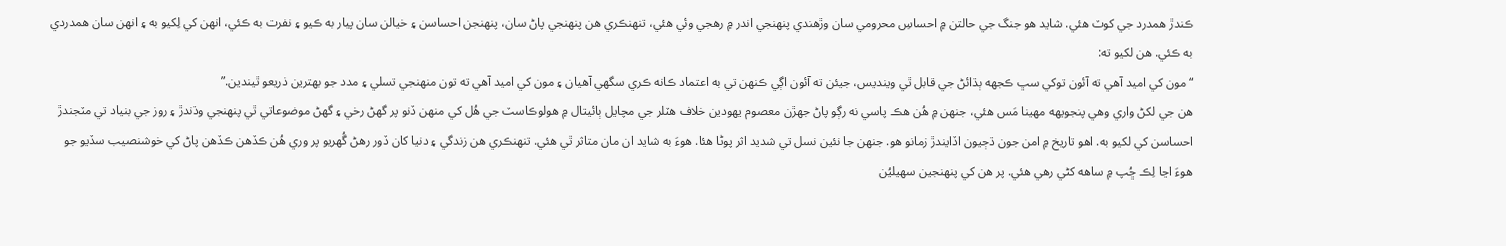ڪندڙ همدرد جي کوٽ هئي. شايد هو جنگ جي حالتن ۾ احساسِ محرومي سان وڙهندي پنهنجي اندر ۾ رهجي وئي هئي، تنهنڪري هن پنهنجي پاڻ سان، پنهنجن احساسن ۽ خيالن سان پيار به ڪيو ۽ نفرت به ڪئي، انهن کي لِکيو به ۽ انهن سان همدردي به ڪئي. هن لکيو ته:
“مون کي اميد آهي ته آئون توکي سڀ ڪجهه ٻڌائڻ جي قابل ٿي وينديس، جيئن ته آئون اڳي ڪنهن تي به اعتماد ڪانه ڪري سگهي آهيان ۽ مون کي اميد آهي ته تون منهنجي تسلي ۽ مدد جو بهترين ذريعو ٿيندين.”
هن جي لکڻ واري وهي پنجويهه مهينا مَس هئي، جنهن ۾ هُن هڪ پاسي نه رڳو پاڻ جهڙن معصوم يهودين خلاف هٽلر جي مچايل ٻائيتال ۾ هولوڪاسٽ جي هُل کي منهن ڏنو پر گهڻ رخي ۽ گهڻ موضوعاتي ٿي پنهنجي وڌندڙ ۽ روز جي بنياد تي مٽجندڙ احساسن کي لکيو به. اهو تاريخ ۾ امن جون ڌڄيون اڏايندڙ زمانو هو. جنهن جا نئين نسل تي شديد اثر پوڻا هئا. هوءَ به شايد ان مان متاثر ٿي هئي. تنهنڪري هن زندگي ۽ دنيا کان ڏور رهڻ گُهريو پر وري هُن ڪڏهن ڪڏهن پاڻ کي خوشنصيب سڏيو جو هوءَ اڃا لِڪ ڇُپ ۾ ساهه کڻي رهي هئي. پر هن کي پنهنجين سهيليُن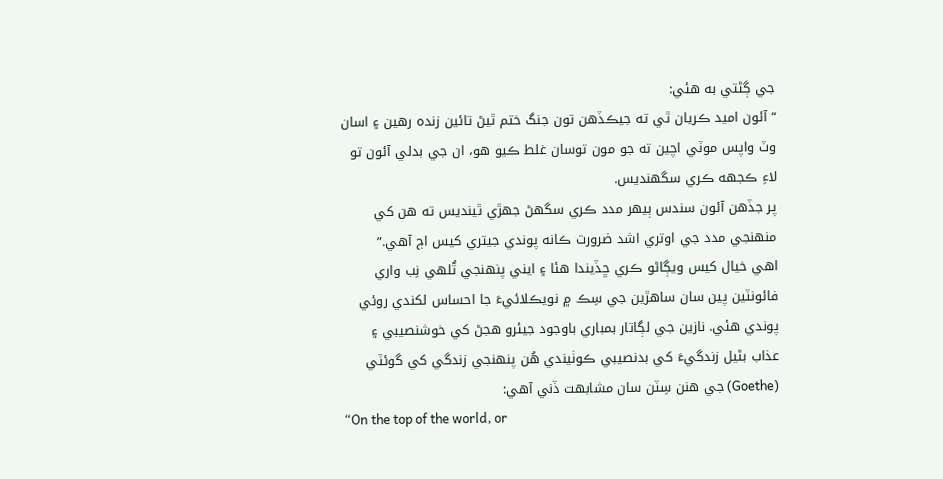جي ڳڻتي به هئي:
“آئون اميد ڪريان ٿي ته جيڪڏهن تون جنگ ختم ٿيڻ تائين زنده رهين ۽ اسان وٽ واپس موٽي اچين ته جو مون توسان غلط ڪيو هو، ان جي بدلي آئون تو لاءِ ڪجهه ڪري سگهنديس.
پر جڏهن آئون سندس ٻيهر مدد ڪري سگهڻ جهڙي ٿينديس ته هن کي منهنجي مدد جي اوتري اشد ضرورت ڪانه پوندي جيتري کيس اڄ آهي.”
اهي خيال کيس ويڳاڻو ڪري ڇڏيندا هئا ۽ ايني پنهنجي ٿُلهي نِب واري فائونٽين پين سان ساهڙين جي سِڪ ۾ نويڪلائيءَ جا احساس لکندي روئي پوندي هئي. نازين جي لڳاتار بمباري باوجود جيئرو هجڻ کي خوشنصيبي ۽ عذاب بڻيل زندگيءَ کي بدنصيبي ڪوٺيندي هُن پنهنجي زندگي کي گوئٽي (Goethe) جي هنن سِٽن سان مشابهت ڏني آهي:
“On the top of the world, or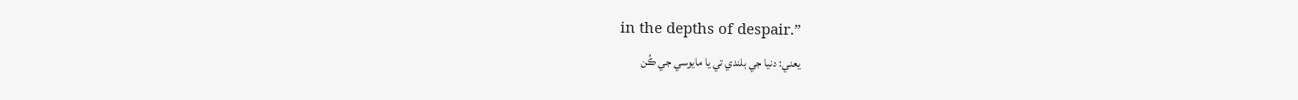in the depths of despair.”
يعني: دنيا جي بلندي تي يا مايوسي جي ڪُن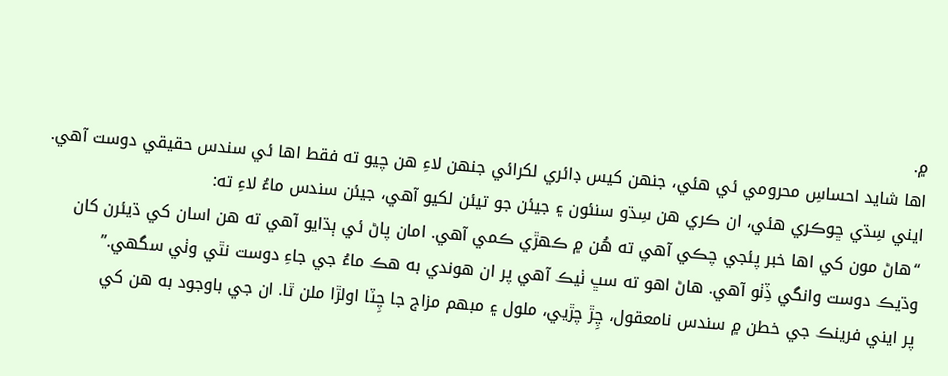۾.
اها شايد احساسِ محرومي ئي هئي، جنهن کيس ڊائري لکرائي جنهن لاءِ هن چيو ته فقط اها ئي سندس حقيقي دوست آهي. ايني سِڌي ڇوڪري هئي، ان ڪري هن سِڌو سنئون ۽ جيئن جو تيئن لکيو آهي، جيئن سندس ماءُ لاءِ ته:
“هاڻ مون کي اها خبر پئجي چڪي آهي ته هُن ۾ ڪهڙي ڪمي آهي. امان پاڻ ئي ٻڌايو آهي ته هن اسان کي ڌيئرن کان وڌيڪ دوست وانگي ڏِٺو آهي. هاڻ اهو ته سڀ ٺيڪ آهي پر ان هوندي به هڪ ماءُ جي جاءِ دوست نٿي وٺي سگهي.”
پر ايني فرينڪ جي خطن ۾ سندس نامعقول، چِڙ چڙيي، ملول ۽ مبهم مزاج جا چِٽا اولڙا ملن ٿا. ان جي باوجود به هن کي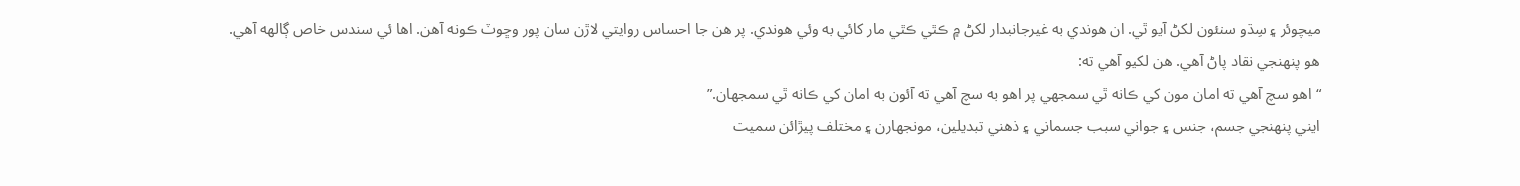ميچوئر ۽ سِڌو سنئون لکڻ آيو ٿي. ان هوندي به غيرجانبدار لکڻ ۾ ڪٿي ڪٿي مار کائي به وئي هوندي. پر هن جا احساس روايتي لاڙن سان پور وڇوٽ ڪونه آهن. اها ئي سندس خاص ڳالهه آهي. هو پنهنجي نقاد پاڻ آهي. هن لکيو آهي ته:
“اهو سچ آهي ته امان مون کي ڪانه ٿي سمجهي پر اهو به سچ آهي ته آئون به امان کي ڪانه ٿي سمجهان.”
ايني پنهنجي جسم، جنس ۽ جواني سبب جسماني ۽ ذهني تبديلين، مونجهارن ۽ مختلف پيڙائن سميت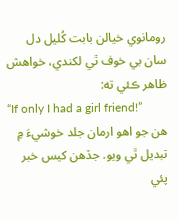رومانوي خيالن بابت کُليل دل سان بي خوف ٿي لکندي، خواهش ظاهر ڪئي ته:
“If only I had a girl friend!”
هن جو اهو ارمان جلد خوشيءَ ۾ تبديل ٿي ويو. جڏهن کيس خبر پئي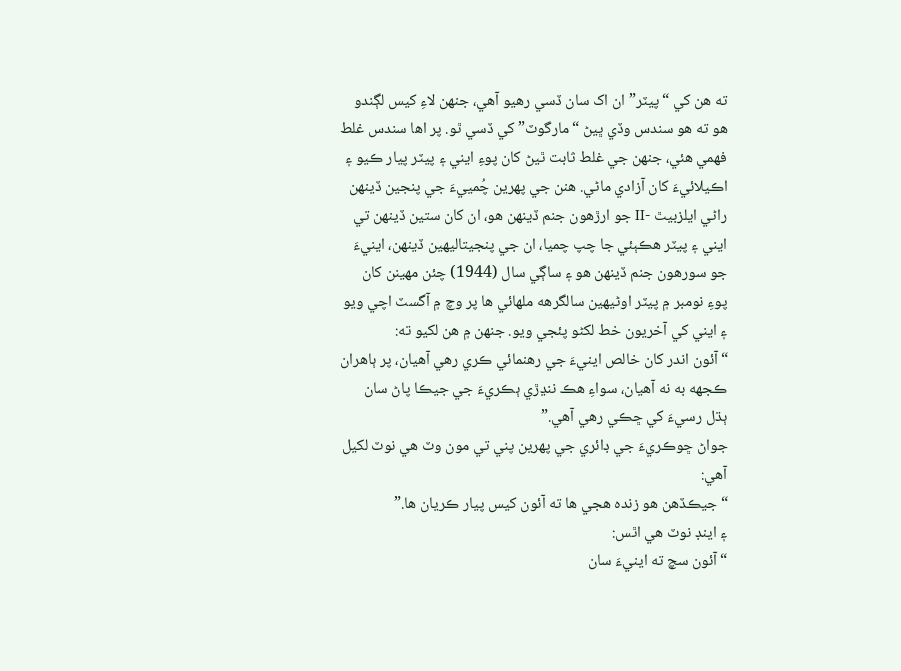ته هن کي “پيٽر” ان اک سان ڏسي رهيو آهي، جنهن لاءِ کيس لڳندو هو ته هو سندس وڏي ڀيڻ “مارگوٽ” کي ڏسي ٿو. پر اها سندس غلط فهمي هئي، جنهن جي غلط ثابت ٿيڻ کان پوءِ ايني ۽ پيٽر پيار ڪيو ۽ اڪيلائيءَ کان آزادي ماڻي. هنن جي پهرين چُمیيءَ جي پنجين ڏينهن راڻي ايلزبيٿ -II جو ارڙهون جنم ڏينهن هو، ان کان ستين ڏينهن تي ايني ۽ پيٽر هڪٻئي جا چپ چميا، ان جي پنجيتاليهين ڏينهن، اينيءَ جو سورهون جنم ڏينهن هو ۽ ساڳي سال (1944) چئن مهينن کان پوءِ نومبر ۾ پيٽر اوڻيهين سالگرهه ملهائي ها پر وچ ۾ آگسٽ اچي ويو ۽ ايني کي آخريون خط لکڻو پئجي ويو. جنهن ۾ هن لکيو ته:
“آئون اندر کان خالص اينيءَ جي رهنمائي ڪري رهي آهيان، پر ٻاهران ڪجهه به نه آهيان، سواءِ هڪ ننڍڙي ٻڪريءَ جي جيڪا پاڻ سان ٻڌل رسيءَ کي ڇڪي رهي آهي.”
جواڻ ڇوڪريءَ جي ڊائري جي پهرين پني تي مون وٽ هي نوٽ لکيل آهي:
“جيڪڏهن هو زنده هجي ها ته آئون کيس پيار ڪريان ها.”
۽ اينڊ نوٽ هي اٿس:
“آئون سچ ته اينيءَ سان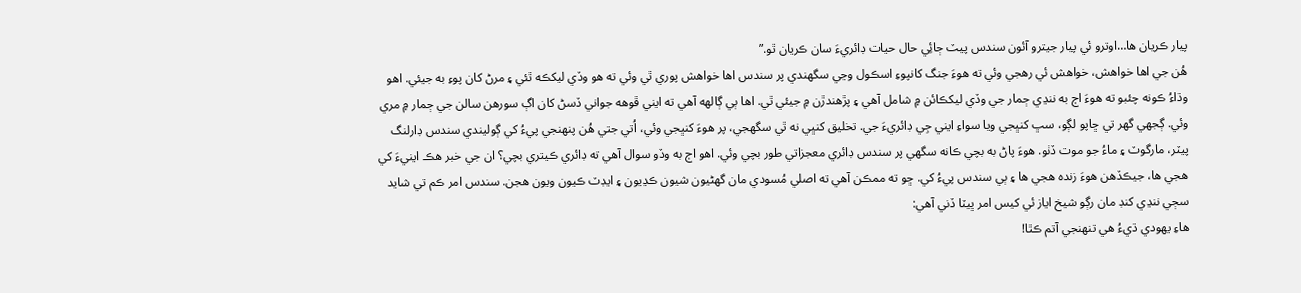پيار ڪريان ها…اوترو ئي پيار جيترو آئون سندس پيٽ ڄائِي حال حيات ڊائريءَ سان ڪريان ٿو.”
هُن جي اها خواهش، خواهش ئي رهجي وئي ته هوءَ جنگ کانپوءِ اسڪول وڃي سگهندي پر سندس اها خواهش پوري ٿي وئي ته هو وڏي ليکڪه ٿئي ۽ مرڻ کان پوءِ به جيئي. اهو وڌاءُ ڪونه چئبو ته هوءَ اڄ به ننڍي ڄمار جي وڏي ليکڪائن ۾ شامل آهي ۽ پڙهندڙن ۾ جيئي ٿي. اها ٻي ڳالهه آهي ته ايني ڦوهه جواني ڏسڻ کان اڳ سورهن سالن جي ڄمار ۾ مري وئي. ڳجهي گھر تي ڇاپو لڳو، سڀ کنڀجي ويا سواءِ ايني جِي ڊائريءَ جي. تخليق کنڀي نه ٿي سگهجي، پر هوءَ کنڀجي وئي، اُتي جتي هُن پنهنجي پيءُ کي ڳوليندي سندس ڊارلنگ پيٽر، مارگوٽ ۽ ماءُ جو موت ڏٺو. هوءَ پاڻ به بچي ڪانه سگهي پر سندس ڊائري معجزاتي طور بچي وئي. اهو اڄ به وڏو سوال آهي ته ڊائري ڪيتري بچي؟ ان جي خبر هڪ اينيءَ کي هجي ها، جيڪڏهن هوءَ زنده هجي ها ۽ ٻي سندس پيءُ کي. ڇو ته ممڪن آهي ته اصلي مُسودي مان گهڻيون شيون ڪڍيون ۽ ايڊٽ ڪيون ويون هجن. سندس امر ڪم تي شايد سڄي ننڍي کنڊ مان رڳو شيخ اياز ئي کيس امر ڀيٽا ڏني آهي:
ھاءِ يھودي ڌيءُ ھي تنھنجي آتم ڪٿا!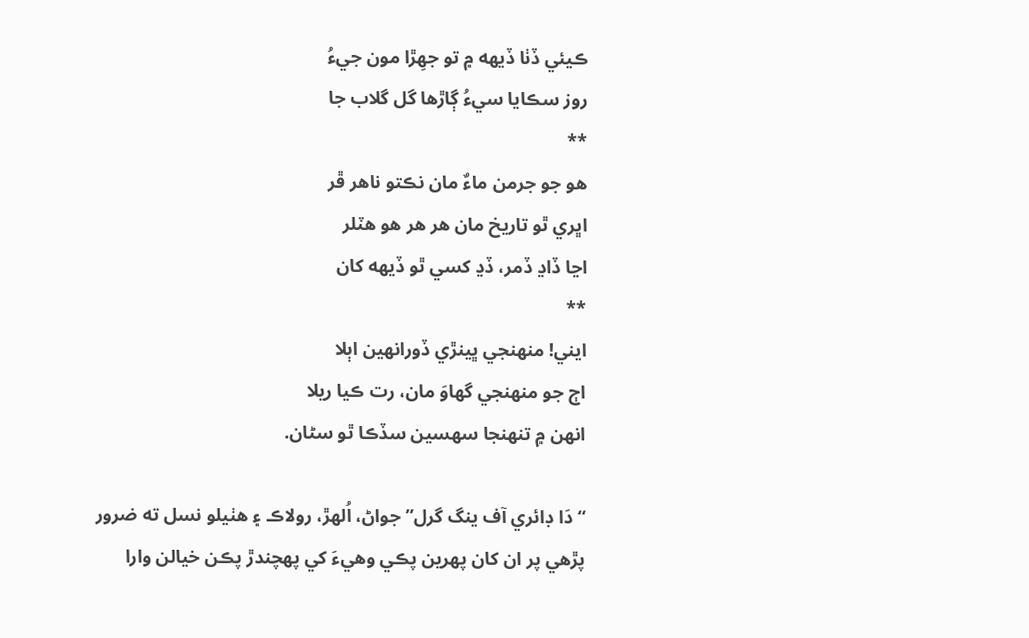ڪيئي ڏٺا ڏيھه ۾ تو جھِڙا مون جيءُ
روز سڪايا سيءُ ڳاڙھا گل گلاب جا
**
ھو جو جرمن ماءٌ مان نڪتو ناھر ڦر
اڀري ٿو تاريخ مان ھر ھر ھو ھٽلر
اڃا ڏاڍ ڏمر، ڏڍ کسي ٿو ڏيھه کان
**
ايني! منھنجي ڀينڙي ڏورانھين اٻلا
اڄ جو منھنجي گھاوَ مان، رت ڪيا ريلا
انھن ۾ تنھنجا سھسين سڏڪا ٿو سڻان.

“دَا ڊائري آف ينگ گرل” جواڻ، اُلهڙ، رولاڪ ۽ هٺيلو نسل ته ضرور پڙهي پر ان کان پهرين پڪي وهيءَ کي پهچندڙ پڪن خيالن وارا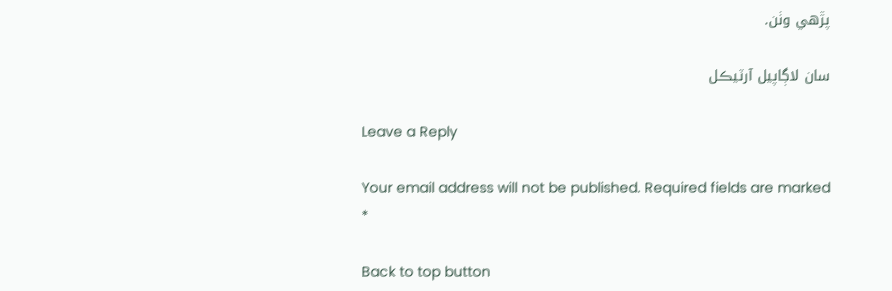پڙهي وٺن.

سان لاڳاپيل آرٽيڪل

Leave a Reply

Your email address will not be published. Required fields are marked *

Back to top button